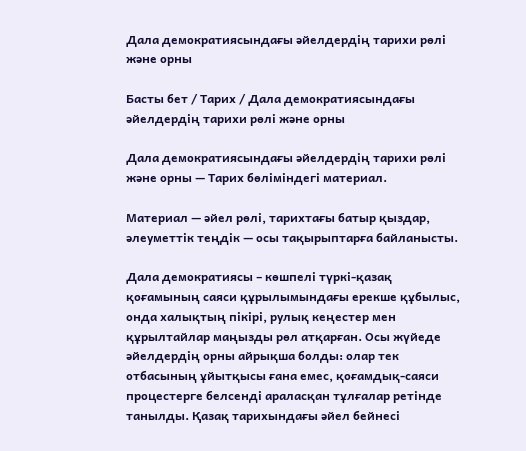Дала демократиясындағы әйелдердің тарихи рөлі және орны

Басты бет / Тарих / Дала демократиясындағы әйелдердің тарихи рөлі және орны

Дала демократиясындағы әйелдердің тарихи рөлі және орны — Тарих бөліміндегі материал.

Материал — әйел рөлі, тарихтағы батыр қыздар, әлеуметтік теңдік — осы тақырыптарға байланысты.

Дала демократиясы – көшпелі түркі-қазақ қоғамының саяси құрылымындағы ерекше құбылыс, онда халықтың пікірі, рулық кеңестер мен құрылтайлар маңызды рөл атқарған. Осы жүйеде әйелдердің орны айрықша болды: олар тек отбасының ұйытқысы ғана емес, қоғамдық-саяси процестерге белсенді араласқан тұлғалар ретінде танылды. Қазақ тарихындағы әйел бейнесі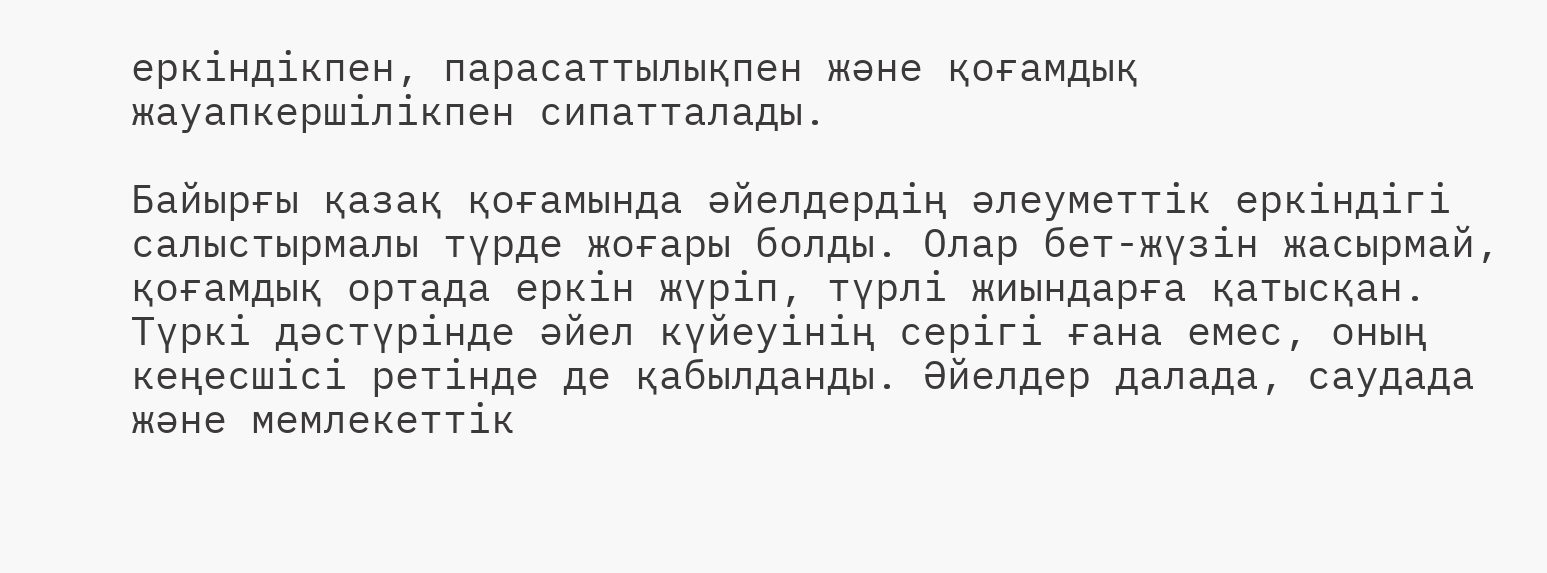еркіндікпен, парасаттылықпен және қоғамдық жауапкершілікпен сипатталады.

Байырғы қазақ қоғамында әйелдердің әлеуметтік еркіндігі салыстырмалы түрде жоғары болды. Олар бет-жүзін жасырмай, қоғамдық ортада еркін жүріп, түрлі жиындарға қатысқан. Түркі дәстүрінде әйел күйеуінің серігі ғана емес, оның кеңесшісі ретінде де қабылданды. Әйелдер далада, саудада және мемлекеттік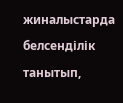жиналыстарда белсенділік танытып,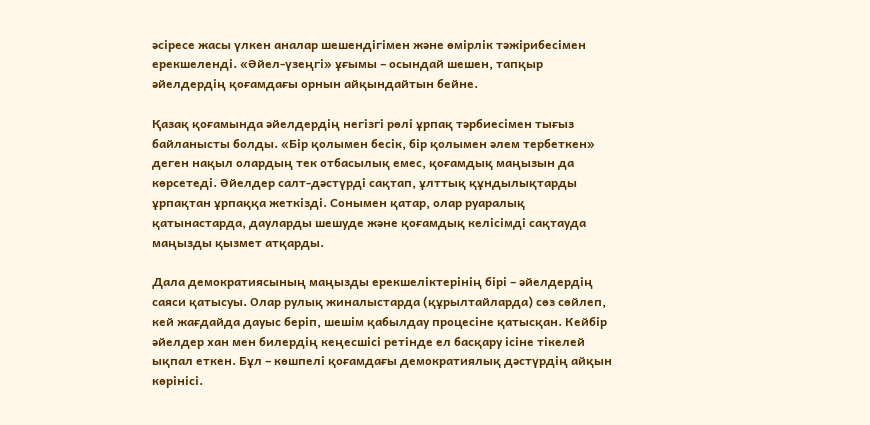әсіресе жасы үлкен аналар шешендігімен және өмірлік тәжірибесімен ерекшеленді. «Әйел-үзеңгі» ұғымы – осындай шешен, тапқыр әйелдердің қоғамдағы орнын айқындайтын бейне.

Қазақ қоғамында әйелдердің негізгі рөлі ұрпақ тәрбиесімен тығыз байланысты болды. «Бір қолымен бесік, бір қолымен әлем тербеткен» деген нақыл олардың тек отбасылық емес, қоғамдық маңызын да көрсетеді. Әйелдер салт-дәстүрді сақтап, ұлттық құндылықтарды ұрпақтан ұрпаққа жеткізді. Сонымен қатар, олар руаралық қатынастарда, дауларды шешуде және қоғамдық келісімді сақтауда маңызды қызмет атқарды.

Дала демократиясының маңызды ерекшеліктерінің бірі – әйелдердің саяси қатысуы. Олар рулық жиналыстарда (құрылтайларда) сөз сөйлеп, кей жағдайда дауыс беріп, шешім қабылдау процесіне қатысқан. Кейбір әйелдер хан мен билердің кеңесшісі ретінде ел басқару ісіне тікелей ықпал еткен. Бұл – көшпелі қоғамдағы демократиялық дәстүрдің айқын көрінісі.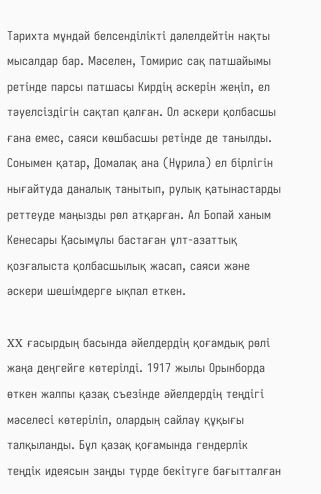Тарихта мұндай белсенділікті дәлелдейтін нақты мысалдар бар. Мәселен, Томирис сақ патшайымы ретінде парсы патшасы Кирдің әскерін жеңіп, ел тәуелсіздігін сақтап қалған. Ол әскери қолбасшы ғана емес, саяси көшбасшы ретінде де танылды. Сонымен қатар, Домалақ ана (Нұрила) ел бірлігін нығайтуда даналық танытып, рулық қатынастарды реттеуде маңызды рөл атқарған. Ал Бопай ханым Кенесары Қасымұлы бастаған ұлт-азаттық қозғалыста қолбасшылық жасап, саяси және әскери шешімдерге ықпал еткен.

XX ғасырдың басында әйелдердің қоғамдық рөлі жаңа деңгейге көтерілді. 1917 жылы Орынборда өткен жалпы қазақ съезінде әйелдердің теңдігі мәселесі көтеріліп, олардың сайлау құқығы талқыланды. Бұл қазақ қоғамында гендерлік теңдік идеясын заңды түрде бекітуге бағытталған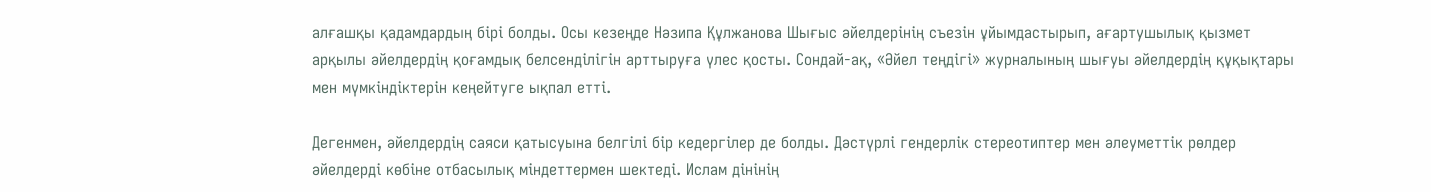алғашқы қадамдардың бірі болды. Осы кезеңде Нәзипа Құлжанова Шығыс әйелдерінің съезін ұйымдастырып, ағартушылық қызмет арқылы әйелдердің қоғамдық белсенділігін арттыруға үлес қосты. Сондай-ақ, «Әйел теңдігі» журналының шығуы әйелдердің құқықтары мен мүмкіндіктерін кеңейтуге ықпал етті.

Дегенмен, әйелдердің саяси қатысуына белгілі бір кедергілер де болды. Дәстүрлі гендерлік стереотиптер мен әлеуметтік рөлдер әйелдерді көбіне отбасылық міндеттермен шектеді. Ислам дінінің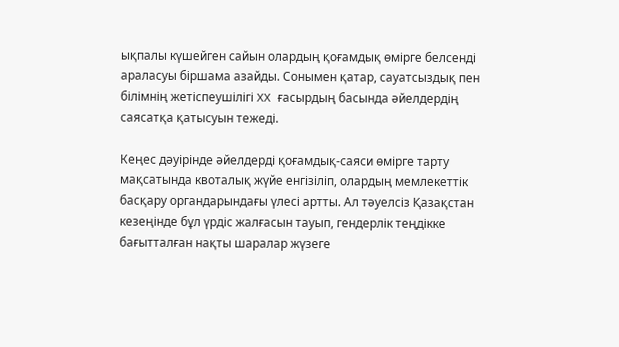ықпалы күшейген сайын олардың қоғамдық өмірге белсенді араласуы біршама азайды. Сонымен қатар, сауатсыздық пен білімнің жетіспеушілігі XX ғасырдың басында әйелдердің саясатқа қатысуын тежеді.

Кеңес дәуірінде әйелдерді қоғамдық-саяси өмірге тарту мақсатында квоталық жүйе енгізіліп, олардың мемлекеттік басқару органдарындағы үлесі артты. Ал тәуелсіз Қазақстан кезеңінде бұл үрдіс жалғасын тауып, гендерлік теңдікке бағытталған нақты шаралар жүзеге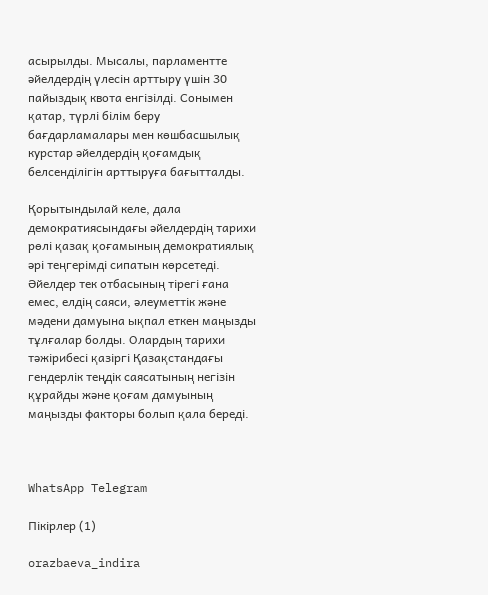асырылды. Мысалы, парламентте әйелдердің үлесін арттыру үшін 30 пайыздық квота енгізілді. Сонымен қатар, түрлі білім беру бағдарламалары мен көшбасшылық курстар әйелдердің қоғамдық белсенділігін арттыруға бағытталды.

Қорытындылай келе, дала демократиясындағы әйелдердің тарихи рөлі қазақ қоғамының демократиялық әрі теңгерімді сипатын көрсетеді. Әйелдер тек отбасының тірегі ғана емес, елдің саяси, әлеуметтік және мәдени дамуына ықпал еткен маңызды тұлғалар болды. Олардың тарихи тәжірибесі қазіргі Қазақстандағы гендерлік теңдік саясатының негізін құрайды және қоғам дамуының маңызды факторы болып қала береді.



WhatsApp Telegram

Пікірлер (1)

orazbaeva_indira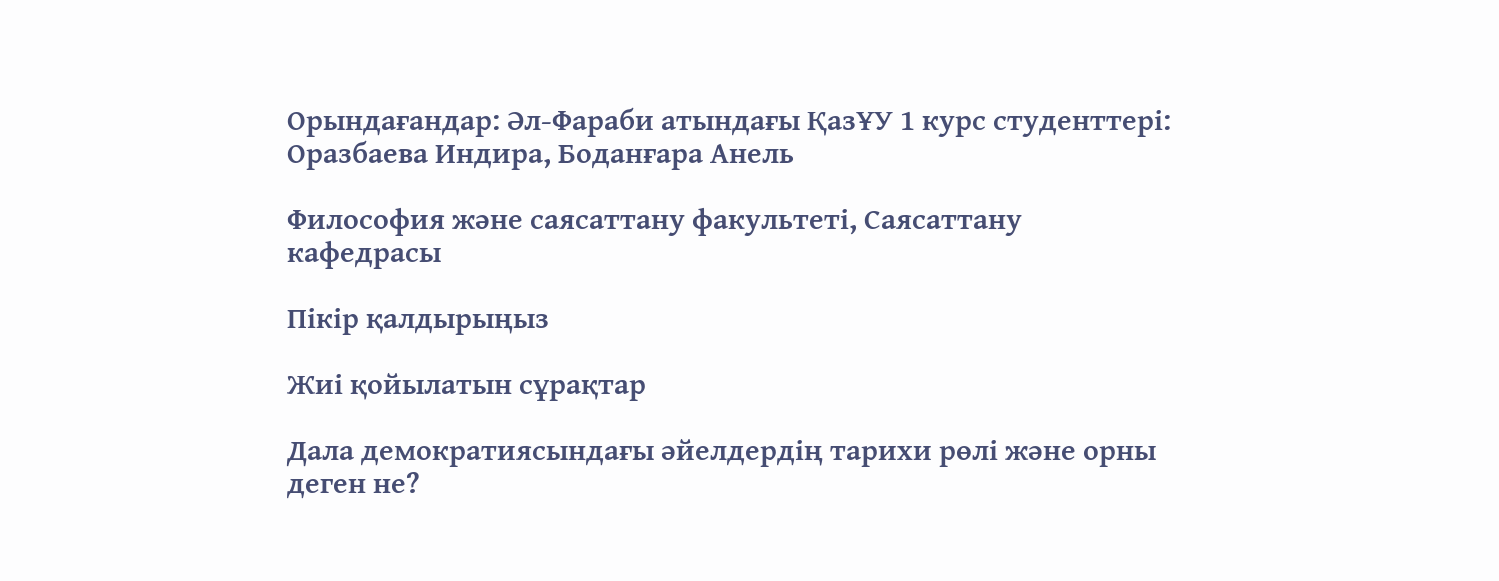Орындағандар: Әл-Фараби атындағы ҚазҰУ 1 курс студенттері: Оразбаева Индира, Боданғара Анель

Философия және саясаттану факультеті, Саясаттану кафедрасы

Пікір қалдырыңыз

Жиі қойылатын сұрақтар

Дала демократиясындағы әйелдердің тарихи рөлі және орны деген не?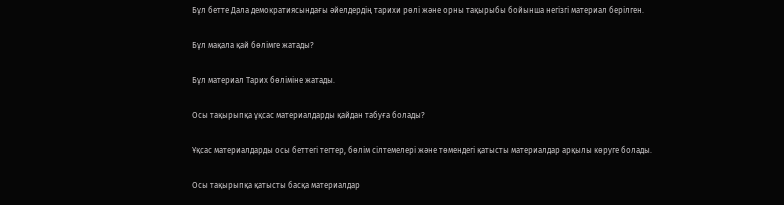Бұл бетте Дала демократиясындағы әйелдердің тарихи рөлі және орны тақырыбы бойынша негізгі материал берілген.

Бұл мақала қай бөлімге жатады?

Бұл материал Тарих бөліміне жатады.

Осы тақырыпқа ұқсас материалдарды қайдан табуға болады?

Ұқсас материалдарды осы беттегі тегтер, бөлім сілтемелері және төмендегі қатысты материалдар арқылы көруге болады.

Осы тақырыпқа қатысты басқа материалдар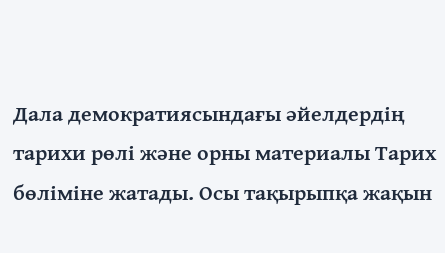Дала демократиясындағы әйелдердің тарихи рөлі және орны материалы Тарих бөліміне жатады. Осы тақырыпқа жақын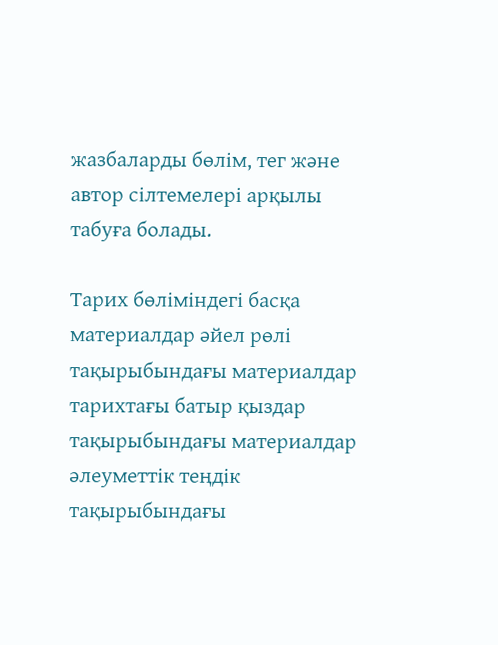жазбаларды бөлім, тег және автор сілтемелері арқылы табуға болады.

Тарих бөліміндегі басқа материалдар әйел рөлі тақырыбындағы материалдар тарихтағы батыр қыздар тақырыбындағы материалдар әлеуметтік теңдік тақырыбындағы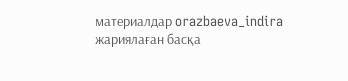материалдар orazbaeva_indira жариялаған басқа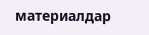материалдар